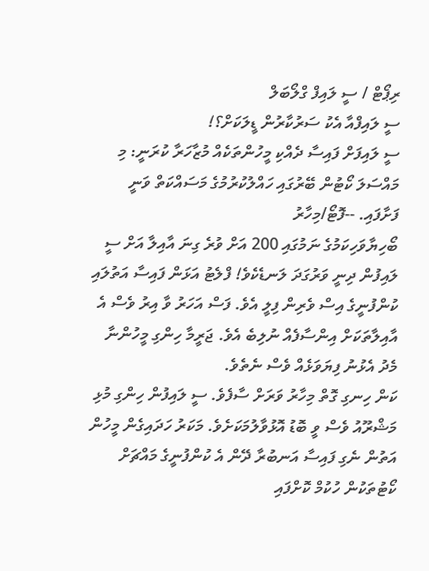ރިޕޯޓް / ސީ ލައިފް ގްލޯބަލް
ސީ ލައިފްއާ އެކު ސަރުކާރުން ޑީލަކަށް؟!
ސީ ލައިފަށް ފައިސާ ދެއްކި މީހުންތަކެއް މުޒާހަރާ ކުރަނީ: މި މައްސަލަ ކޯޓުން ބޭރުގައި ހައްލުކުރުމުގެ މަސައްކަތް ވަނީ ފަށާފައި. --ފޮޓޯ/މިހާރު
ބޯހިޔާވަހިކަމުގެ ނަމުގައި 200 އަށް ވުރެ ގިނަ އާއިލާ އަށް ސީ ލައިފުން ދިނީ ވަރުގަދަ ލަނޑެކެވެ! ފްލެޓު އަޅަން ފައިސާ އަތުލައި ކުންފުނީގެ އިސް ވެރިން ފިލީ އެވެ. ފަސް އަހަރު ވާ އިރު ވެސް އެ އާއިލާތަކަށް އިންސާފެއް ނުލިބެ އެވެ. ޖަރީމާ ހިންގި މީހުންނާ މެދު އެޅުނު ފިޔަވަޅެއް ވެސް ނެތެވެ.
ކަން ހިނގި ގޮތް މިހާރު ވަރަށް ސާފެވެ. ސީ ލައިފުން ހިންގި މުޅި މަޝްރޫއު ވެސް ވީ ބޮޑު އޮޅުވާލުމަކަށެވެ. މަކަރު ހަދައިގެން މީހުން އަތުން ނެގި ފައިސާ އަނބުރާ ދޭން އެ ކުންފުނީގެ މައްޗަށް ކޯޓުތަކުން ހުކުމް ކޮށްފައި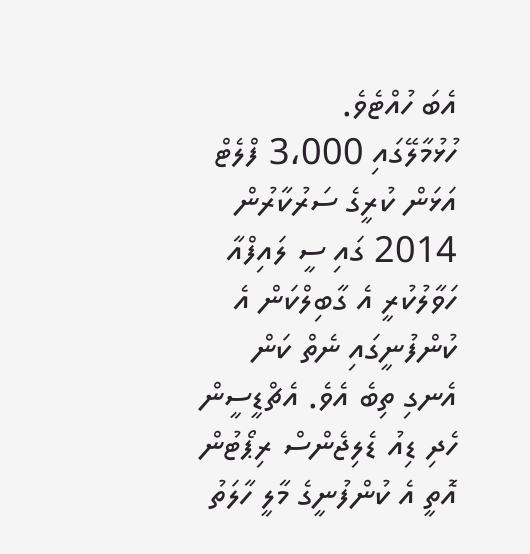އެބަ ހުއްޓެވެ.
ހުޅުމާލޭގައި 3،000 ފްލެޓް އަޅަން ކުރީގެ ސަރުކާރުން 2014 ގައި ސީ ލައިފްއާ ހަވާލުކުރީ އެ ގާބިލްކަން އެ ކުންފުނީގައި ނެތް ކަން އެނގި ތިބެ އެވެ. އެޗްޑީސީން ހެދި ޑިއު ޑެލިޖެންސް ރިޕޯޓުން އޮތީ އެ ކުންފުނީގެ މާލީ ހާލަތު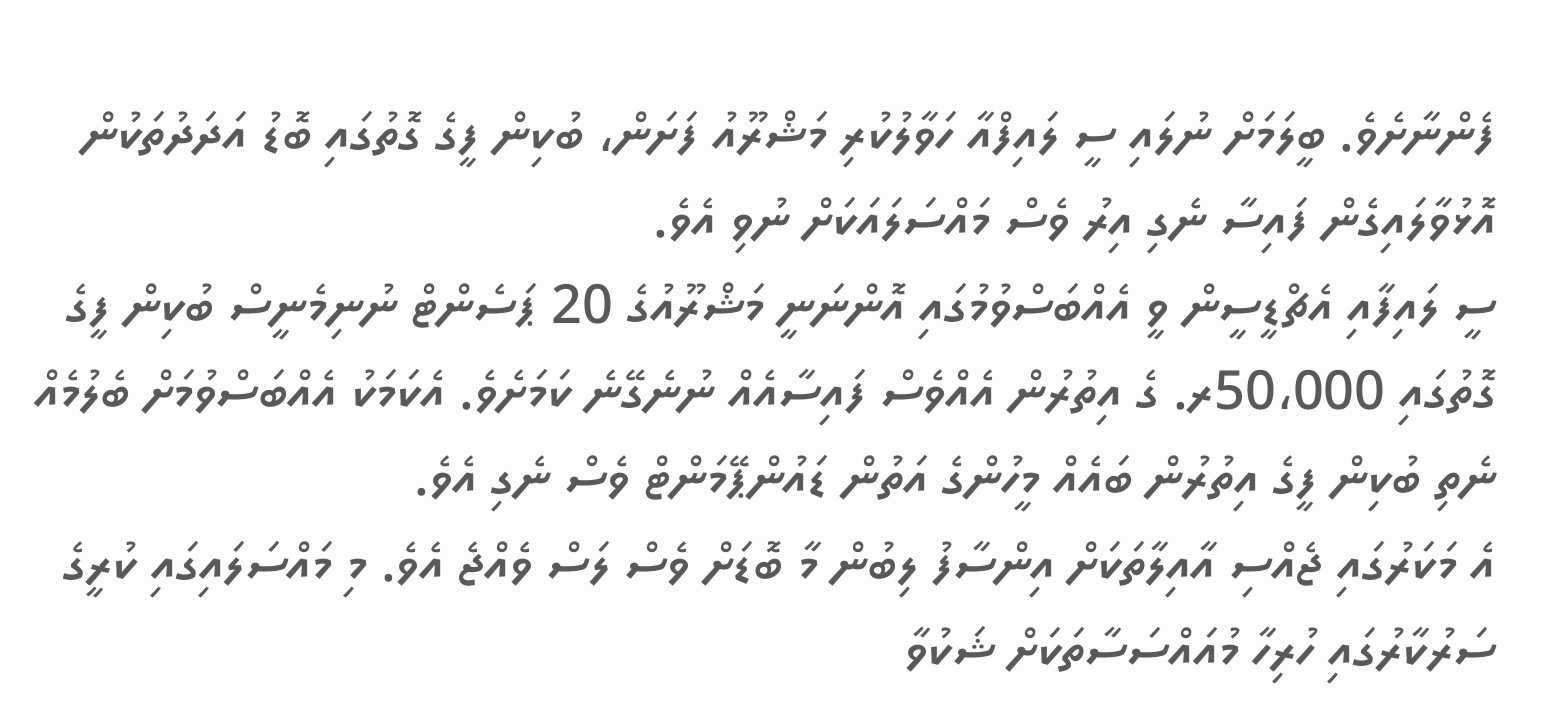ފެންނާށެވެ. ބީލަމަށް ނުލައި ސީ ލައިފްއާ ހަވާލުކުރި މަޝްރޫއު ފަށަން، ބުކިން ފީގެ ގޮތުގައި ބޮޑު އަދަދުތަކުން އޮޅުވާލައިގެން ފައިސާ ނެގި އިރު ވެސް މައްސަލައަކަށް ނުވި އެވެ.
ސީ ލައިފާއި އެޗްޑީސީން ވީ އެއްބަސްވުމުގައި އޮންނަނީ މަޝްރޫއުގެ 20 ޕަސެންޓް ނުނިމެނީސް ބުކިން ފީގެ ގޮތުގައި 50،000ރ. ގެ އިތުރުން އެއްވެސް ފައިސާއެއް ނުނެގޭނެ ކަމަށެވެ. އެކަމަކު އެއްބަސްވުމަށް ބެލުމެއް ނެތި ބުކިން ފީގެ އިތުރުން ބައެއް މީހުންގެ އަތުން ޑައުންޕޭމަންޓް ވެސް ނެގި އެވެ.
އެ މަކަރުގައި ޖެއްސި އާއިލާތަކަށް އިންސާފު ލިބުން މާ ބޮޑަށް ވެސް ލަސް ވެއްޖެ އެވެ. މި މައްސަލައިގައި ކުރީގެ ސަރުކާރުގައި ހުރިހާ މުއައްސަސާތަކަށް ޝަކުވާ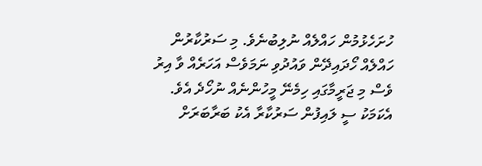ހުށަހެޅުމުން ހައްލެއް ނުލިބުނެވެ. މި ސަރުކާރުން ހައްލެއް ހޯދައިދޭން ވައުދުވި ނަމަވެސް އަހަރެއް ވާ އިރު ވެސް މި ޖަރީމާގައި ހިމެނޭ މީހުންނެއް ނުހޯދެ އެވެ. އެކަމަކު ސީ ލައިފުން ސަރުކާރާ އެކު ބަރާބަރަށް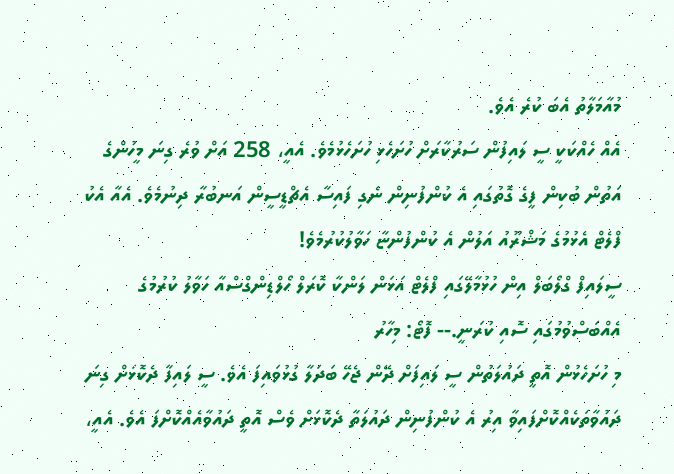މުއާމަލާތު އެބަ ކުރެ އެވެ.
އެއް ހެއްކަކީ ސީ ލައިފުން ސަރުކާރަށް ހުށަހެޅި ހުށަހެޅުމެވެ. އެއީ، 258 އަށް ވުރެ ގިނަ މީހުންގެ އަތުން ބުކިން ފީގެ ގޮތުގައި އެ ކުންފުނިން ނެގި ފައިސާ އެޗްޑީސީން އަނބުރާ ދިނުމެވެ. އެއާ އެކު ފްލެޓް އެޅުމުގެ މަޝްރޫއު އަލުން އެ ކުންފުންޏާ ހަވާލުކުރުމެވެ!
ސީލައިފް ގްލޯބަލް އިން ހުޅުމާލޭގައި ފްލެޓް އަޅަން ލަންކާ ކޮރަލް ހޯލްޑިންގްސްއާ ހަވާލު ކުރުމުގެ އެއްބަސްވުމުގައި ސޮއި ކުރަނީ.-- ފޮޓޯ: މިހާރު
މި ހުށަހެޅުން އޮތީ ދައުލަތުން ސީ ލައިފަށް ދޭން ޖެހޭ ބަދަލާ ގުޅުވައިފަ އެވެ. ސީ ލައިފާ ދެކޮޅަށް ގިނަ ދައުވާތަކެއްކޮށްފައިވާ އިރު އެ ކުންފުނިން ދައުލަތާ ދެކޮޅަށް ވެސް އޮތީ ދައުވާއެއްކޮށްފަ އެވެ. އެއީ،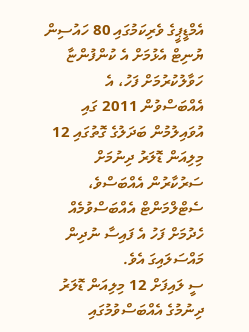އެމްޑީޕީގެ ވެރިކަމުގައި 80 ހައުސިން ޔުނިޓް އެޅުމަށް އެ ކުންފުންޏާ ހަވާލުކުރުމަށް ފަހު، އެ އެއްބަސްވުން 2011 ގައި އުވައިލުމުން ބަދަލުގެ ގޮތުގައި 12 މިލިއަން ޑޮލަރު ދިނުމަށް ސަރުކާރުން އެއްބަސްވެ، ސެޓްލްމަންޓް އެއްބަސްވުމެއް ހެދުމަށް ފަހު އެ ފައިސާ ނުދިން މައްސަލައިގަ އެވެ.
ސީ ލައިފަށް 12 މިލިއަން ޑޮލަރު ދިނުމުގެ އެއްބަސްވުމުގައި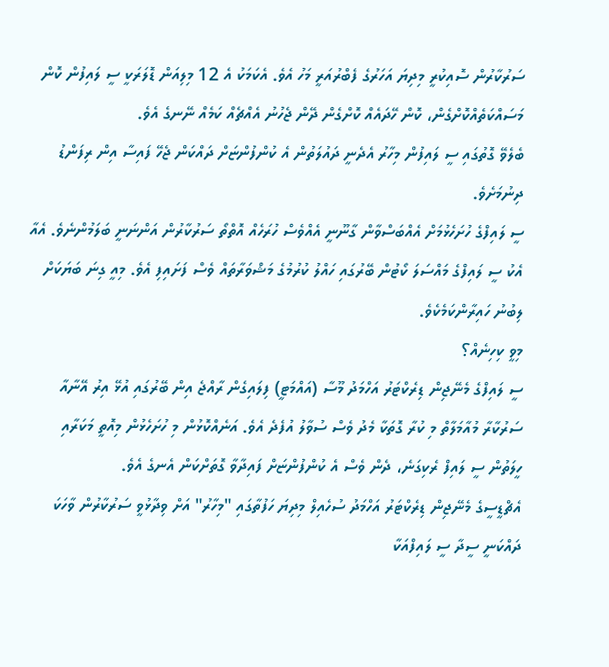ސަރުކާރުން ސޮއިކުރީ މިދިޔަ އަހަރުގެ ފެބްރުއަރީ މަހު އެވެ. އެކަމަކު އެ 12 މިލިއަން ޑޮލަރަކީ ސީ ލައިފުން ކޮން މަސައްކަތެއްކޮށްގެން، ކޮން ހޭދައެއް ކޮށްގެން ދޭން ޖެހުނު އެއްޗެއް ކަމެއް ނޭނގެ އެވެ.
ބެލެވޭ ގޮތުގައި ސީ ލައިފުން މިހާރު އެދެނީ ދައުލަތުން އެ ކުންފުންޏަށް ދައްކަން ޖެހޭ ފައިސާ އިން ރިފަންޑު ދިނުމަށެވެ.
ސީ ލައިފްގެ ހުށަހެޅުމަށް އެއްބަސްވާން ގާނޫނީ އެއްވެސް ހުރަހެއް އޮތްތޯ ސަރުކާރުން އަންނަނީ ބަލަމުންނެވެ. އެއާ އެކު ސީ ލައިފްގެ މައްސަލަ ކޯޓުން ބޭރުގައި ހައްލު ކުރުމުގެ މަޝްވަރާތައް ވެސް ފަށައިފި އެވެ. މިއީ ގިނަ ބަޔަކަށް ލިބުނު ހައިރާންކަމެކެވެ.
މިވީ ކިހިނެއް؟
ސީ ލައިފްގެ މެނޭޖިން ޑިރެކްޓަރު އަހްމަދު މޫސާ (އައްމަޓީ) ފިލައިގެން ރާއްޖެ އިން ބޭރުގައި އުޅޭ އިރު އޭނާއާ ސަރުކާރާ މުއާމަލާތް މި ކުރާ ގޮތަކާ މެދު ވެސް ސުވާލު އުފެދެ އެވެ. އަނެއްކޮޅުން މި ހުށަހެޅުން މިއޮތީ މަކަރާއި ހީލަތުން ސީ ލައިފް ރެކިގަނެ، ދެން ވެސް އެ ކުންފުންޏަށް ފައިދާވާ ގޮތަށްކަން އެނގެ އެވެ.
އެޗްޑީސީގެ މެނޭޖިން ޑިރެކްޓަރު އަހްމަދު ސުހެއިލް މިދިޔަ ހަފުތާގައި "މިހާރު" އަށް ވިދާޅުވީ ސަރުކާރުން ވާހަކަ ދައްކަނީ ސީދާ ސީ ލައިފްއަކާ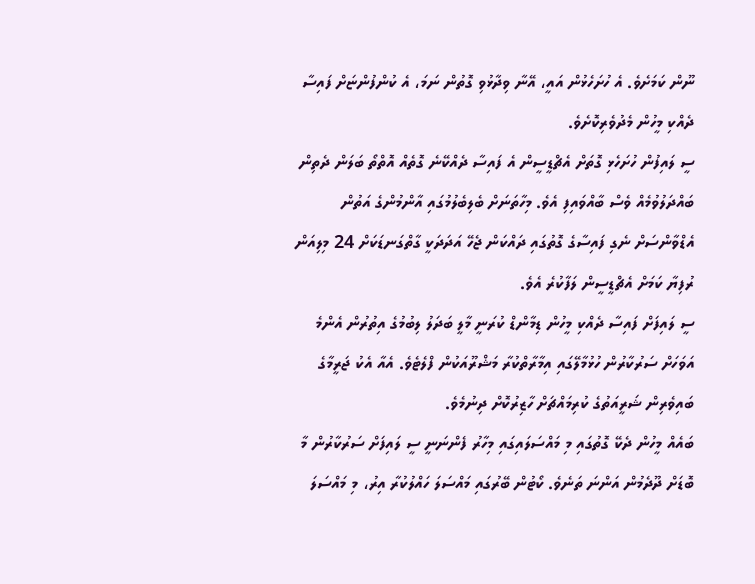ނޫން ކަމަށެވެ. އެ ހުށަހެޅުން އައީ، އޭނާ ވިދާޅުވި ގޮތުން ނަމަ، އެ ކުންފުންޏަށް ފައިސާ ދެއްކި މީހުން މެދުވެރިކޮށެވެ.
ސީ ލައިފުން ހުށަހެޅި ގޮތަށް އެޗްޑީސީން އެ ފައިސާ ދެއްކޭނެ ގޮތެއް އޮތްތޯ ބަލަން ދެތިން ބައްދަލުވުމެއް ވެސް ބާއްވައިފި އެވެ. މިހާތަނަށް ބެލިބެލުމުގައި އާންމުންގެ އަތުން އެޑްވާންސަށް ނެގި ފައިސާގެ ގޮތުގައި ދައްކަން ޖެހޭ އަދަދަކީ ގާތްގަނޑަކަށް 24 މިލިއަން ރުފިޔާ ކަމަށް އެޗްޑީސީން ލަފާކުރެ އެވެ.
ސީ ލައިފަށް ފައިސާ ދެއްކި މީހުން ޑިމާންޑް ކުރަނީ މާލީ ބަދަލު ލިބުމުގެ އިތުރުން އެންމެ އަވަހަށް ސަރުކާރުން ހުޅުމާލޭގައި އިމާރާތްކުރާ މަޝްރޫއަކުން ފްލެޓެވެ. އެއާ އެކު ޖަރީމާގެ ބައިވެރިން ޝަރީއަތުގެ ކުރިމައްޗަށް ހާޒިރުކޮށް ދިނުމެވެ.
ބައެއް މީހުން ދެކޭ ގޮތުގައި މި މައްސަލައިގައި މިހާރު ފެންނަނީ ސީ ލައިފަށް ސަރުކާރުން މާ ބޮޑަށް ދޫދެމުން އަންނަ ތަނެވެ. ކޯޓުން ބޭރުގައި މައްސަލަ ހައްލުކުރާ އިރު، މި މައްސަލަ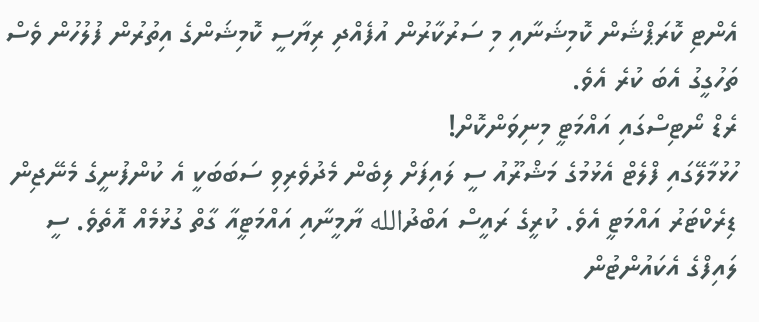އެންޓި ކޮރަޕްޝަން ކޮމިޝަނާއި މި ސަރުކާރުން އުފެއްދި ރިޔާސީ ކޮމިޝަންގެ އިތުރުން ފުލުހުން ވެސް ތަހުގީގު އެބަ ކުރެ އެވެ.
ރެޑް ނޯޓިސްގައި އައްމަޓީ މިނިވަންކޮށް!
ހުޅުމާލޭގައި ފްލެޓް އެޅުމުގެ މަޝްރޫއު ސީ ލައިފަށް ލިބެން މެދުވެރިވި ސަބަބަކީ އެ ކުންފުނީގެ މެނޭޖިން ޑިރެކްޓަރު އައްމަޓީ އެވެ. ކުރީގެ ރައީސް އަބްދުالله ޔާމީނާއި އައްމަޓީއާ ގާތް ގުޅުމެއް އޮތެވެ. ސީ ލައިފްގެ އެކައުންޓުން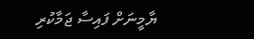ޔާމީނަށް ފައިސާ ޖަމާކުރި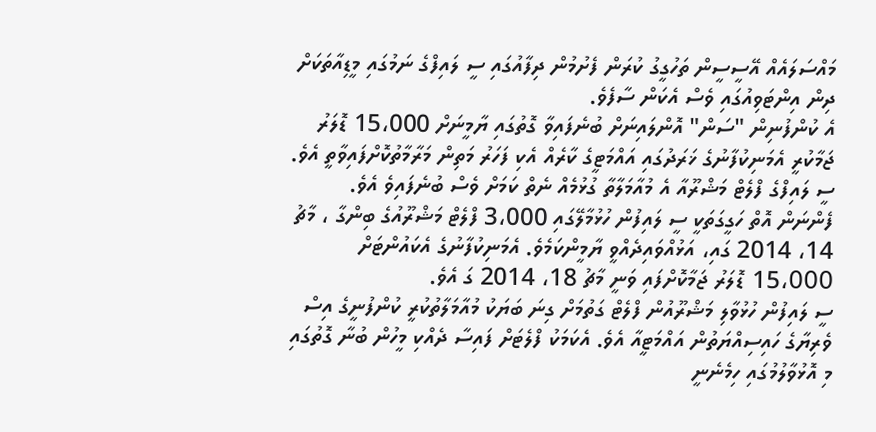މައްސަލައެއް އޭސީސީން ތަހުގީގު ކުރަން ފެށުމުން ދިފާއުގައި ސީ ލައިފްގެ ނަމުގައި މީޑިއާތަކަށް ދިން އިންޓަވިއުގައި ވެސް އެކަން ސާފެވެ.
އެ ކުންފުނިން "ސަން" އޮންލައިނަށް ބުނެފައިވާ ގޮތުގައި ޔާމީނަށް 15،000 ޑޮލަރު ޖަމާކުރީ އެމަނިކުފާނުގެ ޚަރަދުގައި އައްމަޓީގެ ކާރެއް އެކި ފަހަރު މަތިން މަރާމާތުކޮށްފައިވާތީ އެވެ. ސީ ލައިފްގެ ފްލެޓް މަޝްރޫއާ އެ މުއާމަލާތާ ގުޅުމެއް ނެތް ކަމަށް ވެސް ބުނެފައިވެ އެވެ.
ފެންނަން އޮތް ހަގީގަތަކީ ސީ ލައިފުން ހުޅުމާލޭގައި 3،000 ފްލެޓް މަޝްރޫއުގެ ބިންގާ ، މާޗު 14، 2014 ގައި، އަޅުއްވައިދެއްވީ ޔާމީންކަމެވެ. އެމަނިކުފާނުގެ އެކައުންޓަށް 15،000 ޑޮލަރު ޖަމާކޮށްފައި ވަނީ މާޗު 18، 2014 ގަ އެވެ.
ސީ ލައިފުން ހުޅުވާލި މަޝްރޫއުން ފްލެޓް ގަތުމަށް ގިނަ ބަޔަކު މުއާމަލާތުކުރީ ކުންފުނީގެ އިސް ވެރިޔާގެ ހައިސިއްޔަތުން އައްމަޓީއާ އެވެ. އެކަމަކު ފްލެޓަށް ފައިސާ ދެއްކި މީހުން ބުނާ ގޮތުގައި މި އޮޅުވާލުމުގައި ހިމެނެނީ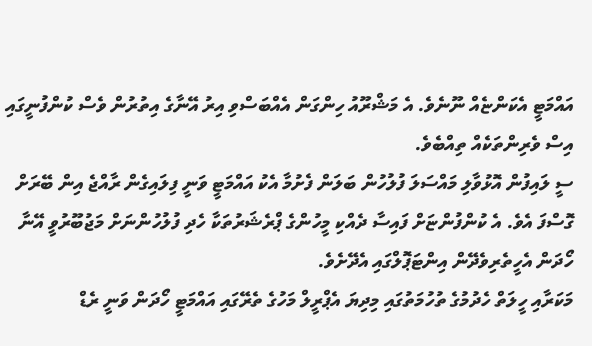އައްމަޓީ އެކަންޏެއް ނޫނެވެ. އެ މަޝްރޫއު ހިންގަން އެއްބަސްވި އިރު އޭނާގެ އިތުރުން ވެސް ކުންފުނީގައި އިސް ވެރިންތަކެއް ތިއްބެވެ.
ސީ ލައިފުން އޮޅުވާލި މައްސަލަ ފުލުހުން ބަލަން ފެށުމާ އެކު އައްމަޓީ ވަނީ ފިލައިގެން ރާއްޖެ އިން ބޭރަށް ގޮސްފަ އެވެ. އެ ކުންފުންޏަށް ފައިސާ ދެއްކި މީހުންގެ ޕްރެޝަރުތަކާ ހެދި ފުލުހުންނަށް މަޖުބޫރުވީ އޭނާ ހޯދަން އެހީތެރިވެދޭން އިންޓަޕޮލްގައި އެދޭށެވެ.
މަކަރާއި ހީލަތް ހެދުމުގެ ތުހުމަތުގައި މިދިޔަ އެޕްރީލް މަހުގެ ތެރޭގައި އައްމަޓީ ހޯދަން ވަނީ ރެޑް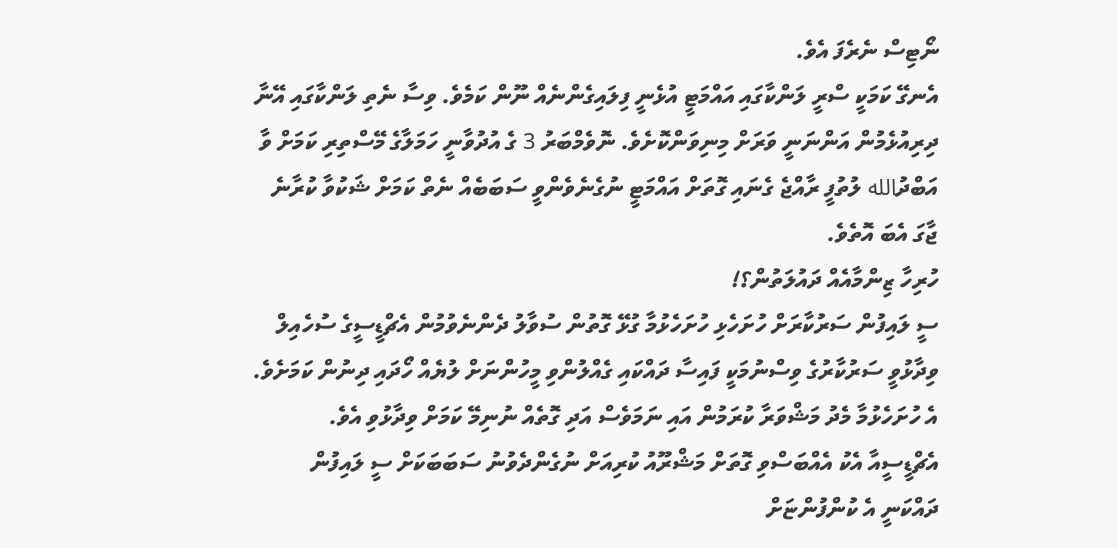ނޯޓިސް ނެރެފަ އެވެ.
އެނގޭ ކަމަކީ ސްރީ ލަންކާގައި އައްމަޓީ އުޅެނީ ފިލައިގެންނެއް ނޫން ކަމެވެ. ވިސާ ނެތި ލަންކާގައި އޭނާ ދިރިއުޅެމުން އަންނަނީ ވަރަށް މިނިވަންކޮށެވެ. ނޮވެމްބަރު 3 ގެ އުދުވާނީ ހަމަލާގެ މޭސްތިރި ކަމަށް ވާ އަބްދުالله ލުތުފީ ރާއްޖެ ގެނައި ގޮތަށް އައްމަޓީ ނުގެނެވެންވީ ސަބަބެއް ނެތް ކަމަށް ޝަކުވާ ކުރާނެ ޖާގަ އެބަ އޮތެވެ.
ހުރިހާ ޒިންމާއެއް ދައުލަތުން؟!
ސީ ލައިފުން ސަރުކާރަށް ހުށަހެޅި ހުށަހެޅުމާ ގުޅޭ ގޮތުން ސުވާލު ދެންނެވުމުން އެޗްޑީސީގެ ސުހެއިލް ވިދާޅުވީ ސަރުކާރުގެ ވިސްނުމަކީ ފައިސާ ދައްކައި ގެއްލުންވި މީހުންނަށް ލުޔެއް ހޯދައި ދިނުން ކަމަށެވެ. އެ ހުށަހެޅުމާ މެދު މަޝްވަރާ ކުރަމުން އައި ނަމަވެސް އަދި ގޮތެއް ނުނިމޭ ކަމަށް ވިދާޅުވި އެވެ.
އެޗްޑީސީއާ އެކު އެއްބަސްވި ގޮތަށް މަޝްރޫއު ކުރިއަށް ނުގެންދެވުނު ސަބަބަކަށް ސީ ލައިފުން ދައްކަނީ އެ ކުންފުންޏަށް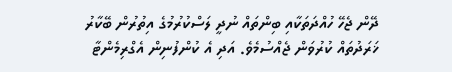ދޭން ޖެހޭ ހުއްދަތަކާއި ބިންތައް ނުދީ ލަސްކުރުމުގެ އިތުރުން ބޭކާރު ޚަރަދުތައް ކުރުވަން ޖެއްސުމެވެ. އަދި އެ ކުންފުނިން އެގްރިމެންޓާ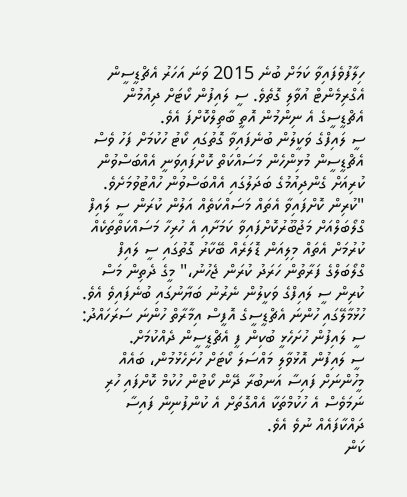ހިލާފުވެފައިވާ ކަމަށް ބުނެ 2015 ވަނަ އަހަރު އެޗްޑީސީން އެގްރިމެންޓް އުވާލި ގޮތެވެ. ސީ ލައިފުން ކޯޓަށް ދިއުމުން އެޗްޑީސީގެ އެ ނިންމުން އޮތީ ބާތިލްކޮށްފަ އެވެ.
ސީ ލައިފްގެ ވަކީލުން ބުނެފައިވާ ގޮތުގައި ކޯޓު ހުކުމަށް ފަހު ވެސް އެޗްޑީސީން މުޅިންހެން މަސައްކަތް ކޮށްފައިވަނީ އެއްބަސްވުން ކުރިއަށް ގެންދިއުމުގެ ބަދަލުގައި އެއްބަސްވުން ހުއްޓުވުމަށެވެ.
"ކުރިން ކޮށްފައިވާ އެތައް މަސައްކަތެއް އަލުން ކުރަން ސީ ލައިފް ގްލޯބަލްއަށް މަޖުބޫރުކޮށްފައިވާ ކަމަށާއި އެ ހުރިހާ މަސައްކަތްތަކެއް ކުރުމަށް އެތައް މިލިއަން ޑޮލަރެއް ބޭކާރު ގޮތުގައި ސީ ލައިފް ގްލޯބަލްގެ ފަރާތުން ހަރަދު ކުރަން ޖެހުނު،" މީގެ ދެތިން މަސް ކުރިން ސީ ލައިފްގެ ވަކީލުން ނެރުނު ބަޔާނުގައި ބުނެފައިވެ އެވެ.
ހުޅުމާލޭގައި ހުންނަ އެޗްޑީސީގެ އޮފީސް އިމާރާތް ހުންނަ ސަރަހައްދު: ސީ ލައިފުން ހުށަހެޅީ ބުކިން ފީ އެޗްޑީސީން ދެއްކުމަށް.
ސީ ލައިފުން އޮޅުވާލި މައްސަލަ ކޯޓަށް ހުށަހެޅުމުން، ބައެއް މީހުންނަށް ފައިސާ އަނބުރާ ދޭން ކޯޓުން ހުކުމް ކޮށްފައި ހުރި ނަމަވެސް އެ ހުކުމްތަކާ އެއްގޮތަށް އެ ކުންފުނިން ފައިސާ ދައްކާފައެއް ނުވެ އެވެ.
ކަން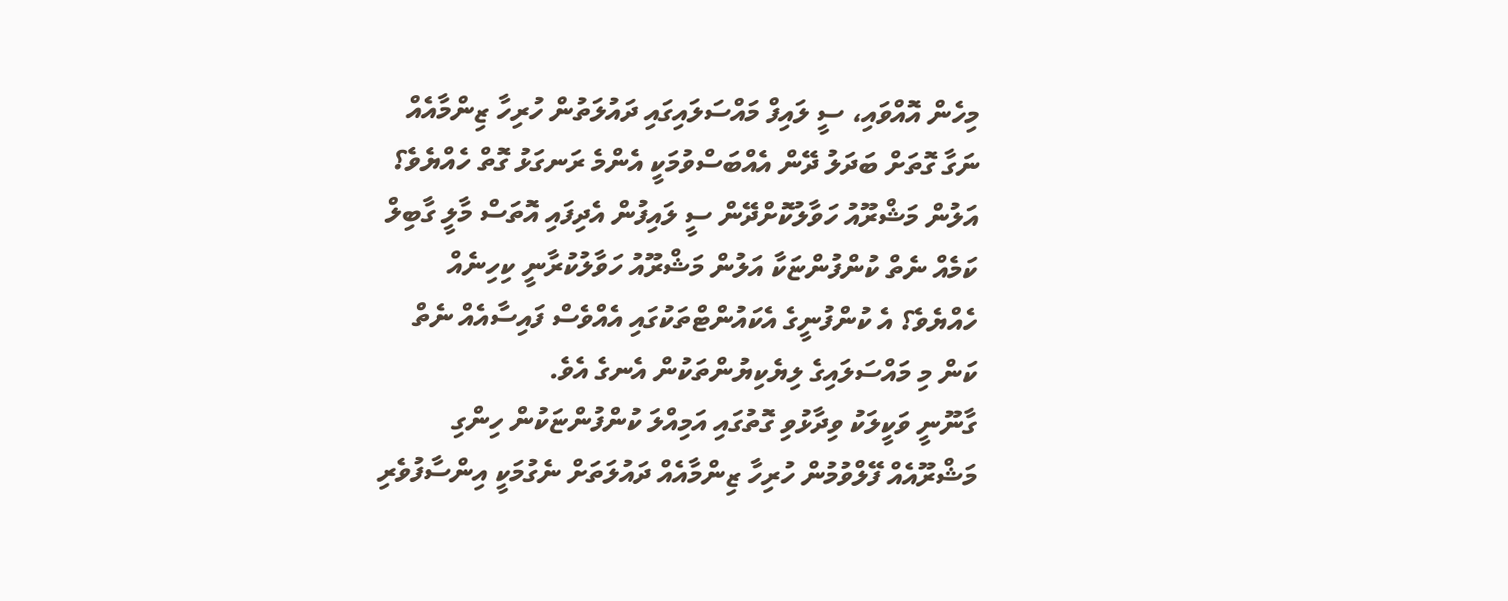މިހެން އޮއްވައި، ސީ ލައިފް މައްސަލައިގައި ދައުލަތުން ހުރިހާ ޒިންމާއެއް ނަގާ ގޮތަށް ބަދަލު ދޭން އެއްބަސްވުމަކީ އެންމެ ރަނގަޅު ގޮތް ހެއްޔެވެ؟
އަލުން މަޝްރޫއު ހަވާލުކޮށްދޭން ސީ ލައިފުން އެދިފައި އޮތަސް މާލީ ގާބިލް ކަމެއް ނެތް ކުންފުންޏަކާ އަލުން މަޝްރޫއު ހަވާލުކުރާނީ ކިހިނެއް ހެއްޔެވެ؟ އެ ކުންފުނީގެ އެކައުންޓްތަކުގައި އެއްވެސް ފައިސާއެއް ނެތް ކަން މި މައްސަލައިގެ ލިޔެކިޔުންތަކުން އެނގެ އެވެ.
ގާނޫނީ ވަކީލަކު ވިދާޅުވި ގޮތުގައި އަމިއްލަ ކުންފުންޏަކުން ހިންގި މަޝްރޫއެއް ފޭލްވުމުން ހުރިހާ ޒިންމާއެއް ދައުލަތަށް ނެގުމަކީ އިންސާފުވެރި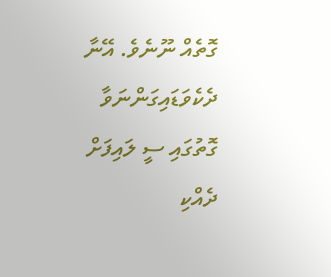ގޮތެއް ނޫނެވެ. އޭނާ ދެކެވަޑައިގަންނަވާ ގޮތުގައި ސީ ލައިފަށް ދެއްކި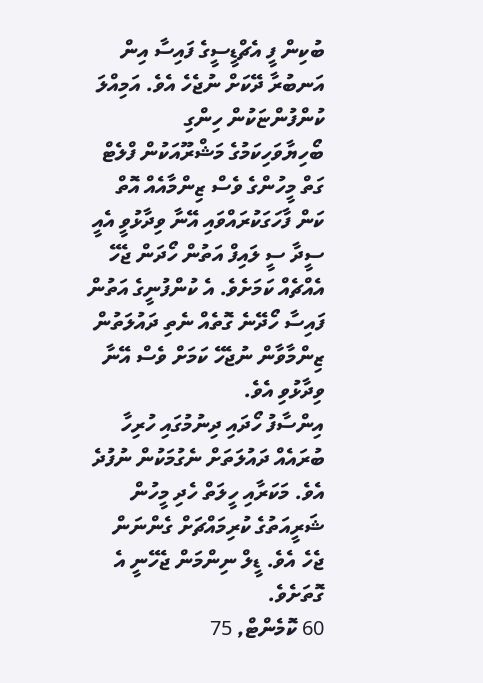ބުކިން ފީ އެޗްޑީސީގެ ފައިސާ އިން އަނބުރާ ދޭކަށް ނުޖެހެ އެވެ. އަމިއްލަ ކުންފުންޏަކުން ހިންގި ބޯހިޔާވަހިކަމުގެ މަޝްރޫއަކުން ފްލެޓް ގަތް މީހުންގެ ވެސް ޒިންމާއެއް އޮތް ކަން ފާހަގަކުރައްވައި އޭނާ ވިދާޅުވީ އެއީ ސީދާ ސީ ލައިފް އަތުން ހޯދަން ޖެހޭ އެއްޗެއް ކަމަށެވެ. އެ ކުންފުނީގެ އަތުން ފައިސާ ހޯދޭނެ ގޮތެއް ނެތި ދައުލަތުން ޒިންމާވާން ނުޖެހޭ ކަމަށް ވެސް އޭނާ ވިދާޅުވި އެވެ.
އިންސާފު ހޯދައި ދިނުމުގައި ހުރިހާ ބުރައެއް ދައުލަތަށް ނެގުމަކުން ނުފުދެ އެވެ. މަކަރާއި ހީލަތް ހެދި މީހުން ޝަރީއަތުގެ ކުރިމައްޗަށް ގެންނަން ޖެހެ އެވެ. ޑީލް ނިންމަން ޖެހޭނީ އެ ގޮތަށެވެ.
60 ކޮމެންޓް, 75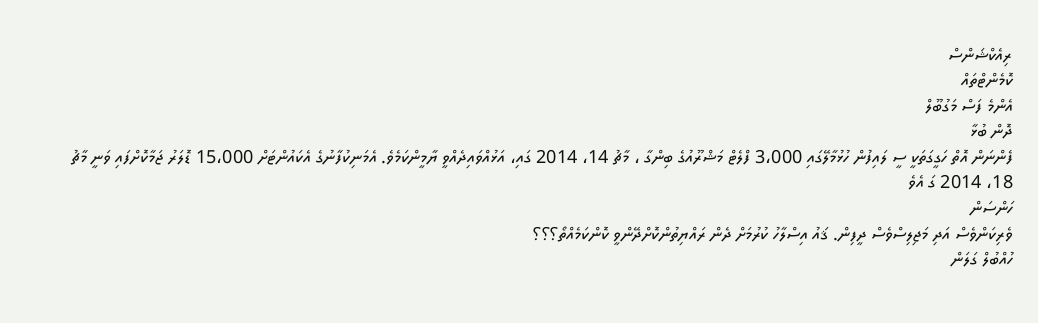ރިއެކްޝަންސް
ކޮމެންޓްތައް
އެންމެ ފަސް މަގުބޫލް
ދޮން ބުޅާ
ފެންނަން އޮތް ހަގީގަތަކީ ސީ ލައިފުން ހުޅުމާލޭގައި 3،000 ފްލެޓް މަޝްރޫއުގެ ބިންގާ ، މާޗު 14، 2014 ގައި، އަޅުއްވައިދެއްވީ ޔާމީންކަމެވެ. އެމަނިކުފާނުގެ އެކައުންޓަށް 15،000 ޑޮލަރު ޖަމާކޮށްފައި ވަނީ މާޗު 18، 2014 ގަ އެވެ
ހަންސަން
ވެރިކަންވެސް އަދި މަޖިލިސްވެސް ދީފިން. ޤައު އިސްލާހު ކުރުމަށް ދެން ރައްޔިތުންކޮށްދޭންވީ ކޮންކަމެއްތޯ؟؟؟
ހުއްބުލް ގަލަން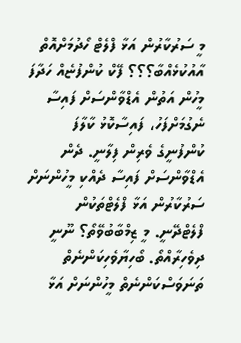މީ ސަރުކާރުން އަޅާ ފްލެޓް ހޯދުމަށްއޮތް އާއުކުޅެއްބާ؟؟؟ ފޭކް ކުންފުޏެއް ހަދާފަ މީހުން އަތުން އެޑްވާންސަށް ފައިސާ ނެގުމަށްފަހު، ފައިސާކޮޅު ކާލާފަ ކުންފުނީގެ ވެރިން ފިލާނީ. ދެން އެޑްވާންސަށް ފައިސާ ދެއްކި މީހުންނަށް ސަރުކާރުން އަޅާ ފްލެޓްތަކުން ފްލެޓްދޭނީ. މީ ޒިމްބާބުވޭތޯ؟ ނޫނީ ދިވެހިރާއްތޯ. ބޯހިޔާވެހިކަންނެތް ތަނަވަސްކަންނެތް މީހުންނަށް އަޅާ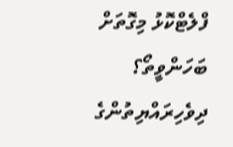ފްލެޓްކޮޅު މިގޮތަށް ބަހަންވީތޯ؟ ދިވެހިރައްޔިތުންގެ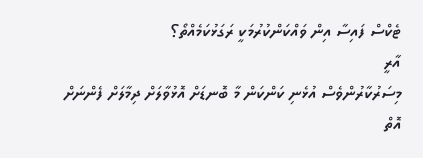ޓެކްސް ފައިސާ އިން ވައްކަންކުރުމަކީ ރަގަޅުކަމެއްތޯ؟
އާރީ
މިސަރުކާރުންވެސް އުޅެނި ކަންކަން މާ ބޮނޑަށް އޮޅުވާލަށް ދިމާލަށް ފެންނަށް އޮތް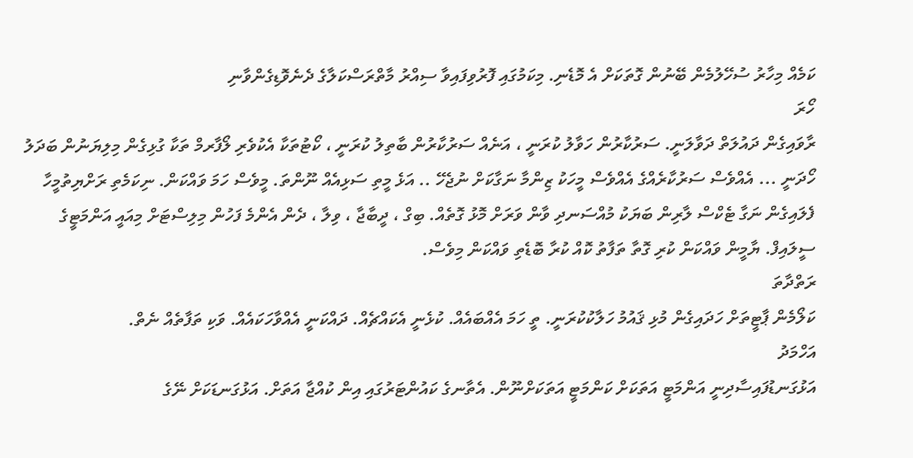ކަމެއް މިހާރު ސުހޭލުމެން ބޭނުން ގޮތަކަށް އެ މޮޑެނި. މިކަމުގައި ފޮރުވިފައިވާ ސިއްރު މާތްރަސްކަލާގެ ދެނެވޮޑިގެންވާނި
ހޯރަ
ރާވައިގެން ދައުލަތް ދަވާލަނީ. ސަރުކާރުން ހަވާލު ކުރަނީ ، އަނެއް ސަރުކާރުން ބާތިލު ކުރަނީ ، ކޯޓުތަކާ އެކުވެރި ލޯފާރމް ތަކާ ގުޅިގެން މިލިޔަނުން ބަދަލު ހޯދަނީ ... އެއްވެސް ސަރުކާރެއްގެ އެއްވެސް މީހަކު ޒިންމާ ނަގާކަށް ނުޖެހޭ .. އަޅެ މީތި ސަޅިއެއް ނޫންތަ. މީވެސް ހަމަ ވައްކަން. ނިކަމެތި ރަށްޔިތުމީހާ ފެލައިގެން ނަގާ ޓެކްސް ލާރިން ބަޔަކު މުއްސަނދި ވާން ވަރަށް މޮޅު ގޮތެއް. ބިގް ، ދީބާޖާ ، ވިލާ ، ދެން އެންމެ ފަހުން މިލިސްޓަށް މިއައީ އަންމަޓީގެ ސީލައިފް. ޔާމީން ވައްކަން ކުރި ގޮތާ ތަފާތު ކޮއް ކުރާ ބޮޑެތި ވައްކަން މިވެސް.
ރަތްދާތަ
ކަލޯމެން ޕާޓީތަށް ހަދައިގެން މުޅި ޤައުމު ހަލާކުކުރަނީ. ތީ ހަމަ އެއްބައެއް. ކުޅެނީ އެކައްޗެއް. ދައްކަނީ އެއްވާހަކައެއް. ވަކި ތަފާތެއް ނެތް.
އަހްމަދު
އަޅުގަނޑުފައިސާދިނީ އަންމަޓީ އަތަކަށް ކަންމަޓީ އަތަކަށްނޫން. އެތާނގެ ކައުންޓަރުގައި އިން ކުއްޖާ އަތަށް. އަޅުގަނޑަކަށް ނޭގެ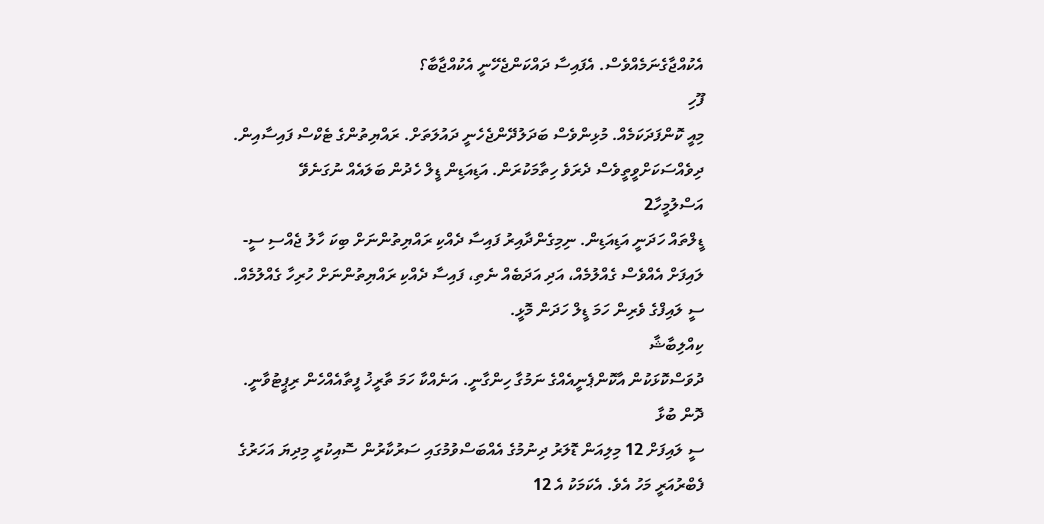އެކުއްޖާގެނަމެއްވެސް. އެފައިސާ ދައްކަންޖެހޭނީ އެކުއްޖާބާ؟
ފޫހި
މިއީ ކޮންފަދަކަމެއް. މުޅިންވެސް ބަދަލުދޭންޖެހެނީ ދައުލަތަށް. ރައްޔިތުންގެ ޓެކްސް ފައިސާއިން. ދިވެއްސަކަށްވީތީވެސް ދެރަވެ ހިތާމަކުރަން. އަޑިއަޑިން ޑީލް ހެދުން ބަލައެއް ނުގަނެވޭ
އަސްލުމީހާ2
ޑީލްތައް ހަދަނީ އަޑިއަޑިން. ނިމިގެންދާއިރު ފައިސާ ދެއްކި ރައްޔިތުންނަށް ބިކަ ހާލު ޖެއްސި ސީ-ލައިފަށް އެއްވެސް ގެއްލުމެއް، އަދި އަދަބެއް ނެތި، ފައިސާ ދެއްކި ރައްޔިތުންނަށް ހުރިހާ ގެއްލުމެއް. ސީ ލައިފްގެ ވެރިން ހަމަ ޑީލް ހަދަން މޮޅީ.
ކިއްލިބާޝާ
ދުވަސްކޮޅަކުން އާކޮންޕެނީއެއްގެ ނަމުގާ ހިންގާނީ. އަނެއްކާ ހަމަ ތާރީޚު ފީތާއެއްހެން ރިޕީޓުވާނީ.
ދޮން ބުޅާ
ސީ ލައިފަށް 12 މިލިއަން ޑޮލަރު ދިނުމުގެ އެއްބަސްވުމުގައި ސަރުކާރުން ސޮއިކުރީ މިދިޔަ އަހަރުގެ ފެބްރުއަރީ މަހު އެވެ. އެކަމަކު އެ 12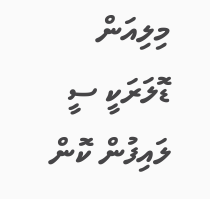މިލިއަން ޑޮލަރަކީ ސީ ލައިފުން ކޮން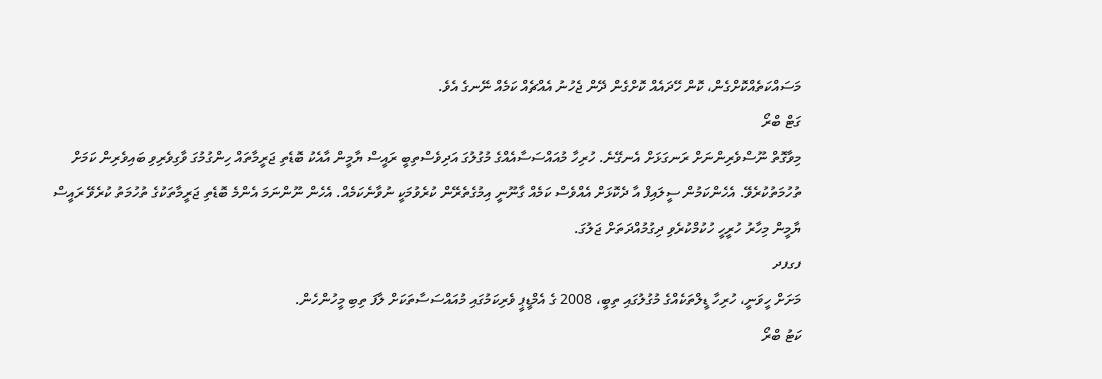މަސައްކަތެއްކޮށްގެން، ކޮން ހޭދައެއް ކޮށްގެން ދޭން ޖެހުނު އެއްޗެއް ކަމެއް ނޭނގެ އެވެ.
ގަޓް ބްރޯ
މިވާގޮތް ނޫސްވެރިންނަށް ރަނގަޅަށް އެނގޭނެ. ހުރިހާ މުއައްސަސާއެއްގެ މުގުލުގަ އަދިވެސްތިބީ ރައީސް ޔާމީން އާއެކު ބޮޑެތި ޖަރީމާތައް ހިންގުމުގަ ވާގިވެރިވި ބައިވެރިން ކަމަށް ތުހުމަތުކުރެވޭ. އެހެންކަމުން ސީލައިފް އާ ދެކޮޅަށް އެއްވެސް ކަމެއް ގާނޫނީ އިމުގެތެރޭން ކުރެވުމަކީ ނުވާނެކަމެއް. އެހެން ނޫންނަމަ އެންމެ ބޮޑެތި ޖަރީމާތަކުގެ ތުހުމަތު ކުރެވޭ ރައީސް ޔާމީން މިހާރު ހުރީހީ ހުކުމްކުރެވި ދިގުމުއްދަތަށް ޖަލުގަ.
ފގފދ
މަށަށް ހީވަނީ، ހުރިހާ ޑީލްތަކެއްގެ މުގުލުގައި ތިބީ، 2008 ގެ އެމްޑީޕީ ވެރިކަމުގައި މުއައްސަސާތަކަށް ލާފަ ތިބި މީހުންހެން.
ކަޓު ބްރޯ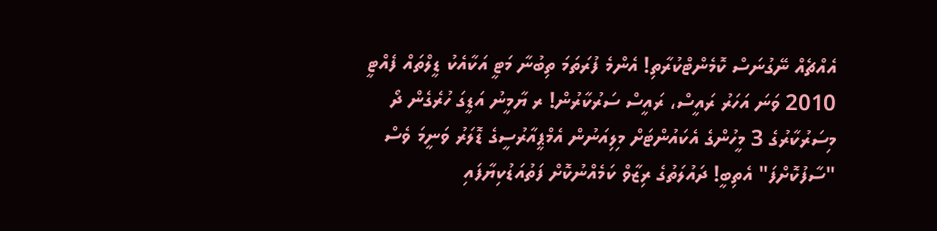އެއްޗެއް ނޭގުނަސް ކޮމެންޓްކުރާތި! އެންމެ ފުރަތަމަ ތިބުނާ މަޓީ އަކާއެކު ޑީލްތައް ފެއްޓީ 2010 ވަނަ އަހަރު ރައީސް، ރައީސް ސަރުކާރުން! ރ ޔާމީނު އަޑީގަ ހުރެގެން ދޯ މިސަރުކާރުގެ 3 މީހުންގެ އެކައުންޓަށް މިލިއަނުން އެމްޕީއާރުސީގެ ޑޮލަރު ވަނީމަ ވެސް "ސާފުކޮށްފަ" އެތިބީ! ދައުލަތުގެ ރިޒާވް ކަމެއްނުކޮށް ފަތުއަޑުކިޔާފައި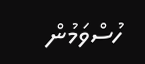ހުސްވަމުން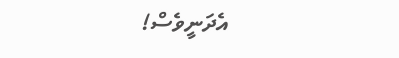އެދަނީވެސް!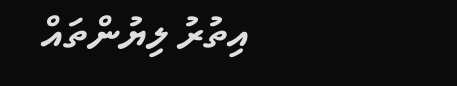އިތުރު ލިޔުންތައް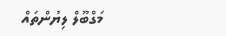މަގްބޫލް ލިޔުންތައް